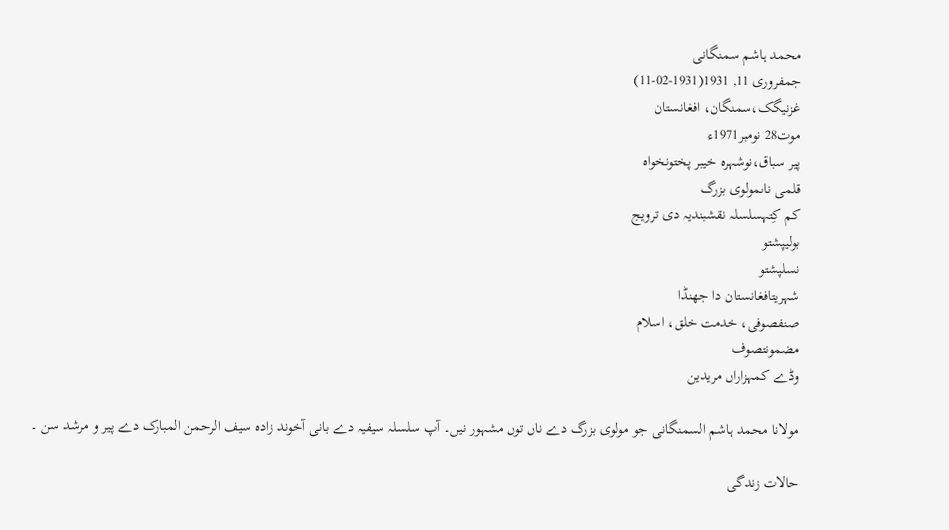محمد ہاشم سمنگانی
جمفروری 11, 1931(1931-02-11)
غزنیگک،سمنگان، افغانستان
موت28 نومبر1971ء
پیر سباق،نوشہرہ خیبر پختونخواہ
قلمی ناںمولوی بزرگ
کم کِتہسلسلہ نقشبندیہ دی ترویج
بولیپشتو
نسلپشتو
شہریتافغانستان دا جھنڈا
صنفصوفی، خدمت خلق، اسلام
مضمونتصوف
وڈے کمہزاراں مریدین

مولانا محمد ہاشم السمنگانی جو مولوی بزرگ دے ناں توں مشہور نيں۔ آپ سلسلہ سیفیہ دے بانی آخوند زادہ سیف الرحمن المبارک دے پیر و مرشد سن ۔

حالات زندگی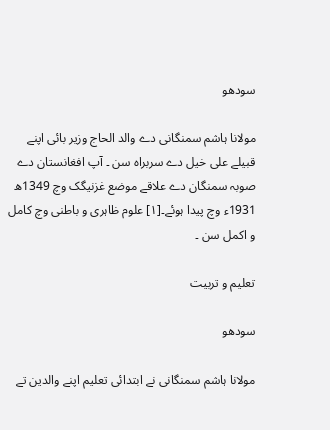سودھو

مولانا ہاشم سمنگانی دے والد الحاج وزیر بائی اپنے قبیلے علی خیل دے سربراہ سن ۔ آپ افغانستان دے صوبہ سمنگان دے علاقے موضع غزنیگک وچ 1349ھ 1931ء وچ پیدا ہوئے۔[۱] علوم ظاہری و باطنی وچ کامل و اکمل سن ۔

تعلیم و تربیت

سودھو

مولانا ہاشم سمنگانی نے ابتدائی تعلیم اپنے والدین تے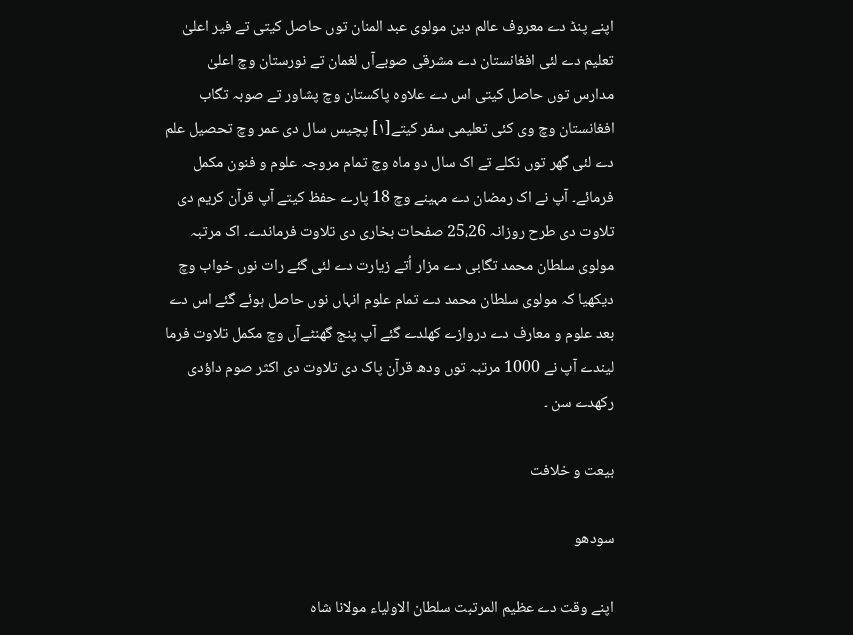اپنے پنڈ دے معروف عالم دین مولوی عبد المنان توں حاصل کيتی تے فیر اعلیٰ تعلیم دے لئی افغانستان دے مشرقی صوبےآں لغمان تے نورستان وچ اعلیٰ مدارس توں حاصل کيتی اس دے علاوہ پاکستان وچ پشاور تے صوبہ تگاب افغانستان وچ وی کئی تعلیمی سفر کیتے[۱] پچیس سال دی عمر وچ تحصیل علم دے لئی گھر توں نکلے تے اک سال دو ماہ وچ تمام مروجہ علوم و فنون مکمل فرمائے۔ آپ نے اک رمضان دے مہینے وچ 18 پارے حفظ کیتے آپ قرآن کریم دی تلاوت دی طرح روزانہ 25،26 صفحات بخاری دی تلاوت فرماندے۔ اک مرتبہ مولوی سلطان محمد تگابی دے مزار اُتے زیارت دے لئی گئے رات نوں خواب وچ دیکھیا کہ مولوی سلطان محمد دے تمام علوم انہاں نوں حاصل ہوئے گئے اس دے بعد علوم و معارف دے دروازے کھلدے گئے آپ پنج گھنٹےآں وچ مکمل تلاوت فرما لیندے آپ نے 1000 مرتبہ توں ودھ قرآن پاک دی تلاوت دی اکثر صوم داؤدی رکھدے سن ۔

بیعت و خلافت

سودھو

اپنے وقت دے عظیم المرتبت سلطان الاولیاء مولانا شاہ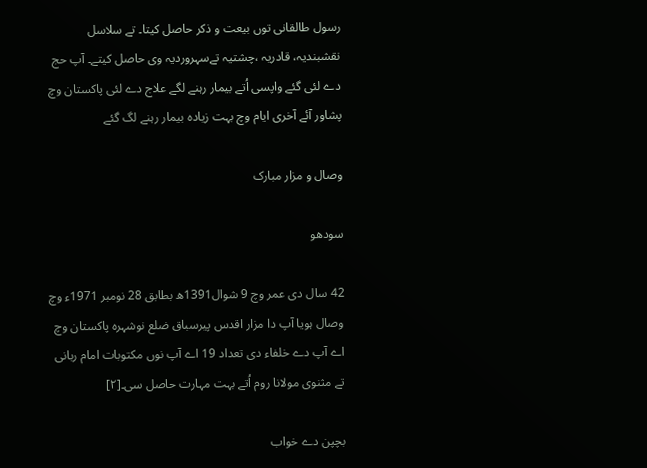رسول طالقانی توں بیعت و ذکر حاصل کيتا۔ تے سلاسل نقشبندیہ، قادریہ ،چشتیہ تےسہروردیہ وی حاصل کیتے۔ آپ حج دے لئی گئے واپسی اُتے بیمار رہنے لگے علاج دے لئی پاکستان وچ پشاور آئے آخری ایام وچ بہت زیادہ بیمار رہنے لگ گئے

وصال و مزار مبارک

سودھو

42 سال دی عمر وچ 9 شوال1391ھ بطابق 28 نومبر 1971ء وچ وصال ہويا آپ دا مزار اقدس پیرسباق ضلع نوشہرہ پاکستان وچ اے آپ دے خلفاء دی تعداد 19 اے آپ نوں مکتوبات امام ربانی تے مثنوی مولانا روم اُتے بہت مہارت حاصل سی۔[۲]

بچپن دے خواب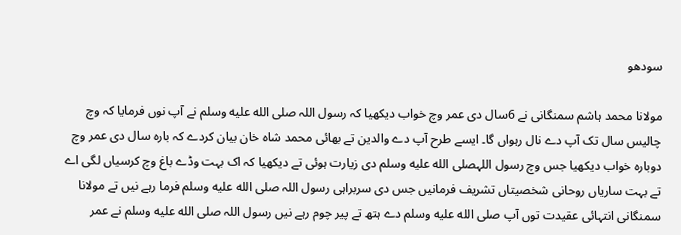سودھو

مولانا محمد ہاشم سمنگانی نے 6سال دی عمر وچ خواب دیکھیا کہ رسول اللہ صلى الله عليه وسلم نے آپ نوں فرمایا کہ وچ چالیس سال تک آپ دے نال رہواں گا۔ ايسے طرح آپ دے والدین تے بھائی محمد شاہ خان بیان کردے کہ بارہ سال دی عمر وچ دوبارہ خواب دیکھیا جس وچ رسول اللہصلى الله عليه وسلم دی زیارت ہوئی تے دیکھیا کہ اک بہت وڈے باغ وچ کرسیاں لگی اے تے بہت ساریاں روحانی شخصیتاں تشریف فرمانيں جس دی سربراہی رسول اللہ صلى الله عليه وسلم فرما رہے نيں تے مولانا سمنگانی انتہائی عقیدت توں آپ صلى الله عليه وسلم دے ہتھ تے پیر چوم رہے نيں رسول اللہ صلى الله عليه وسلم نے عمر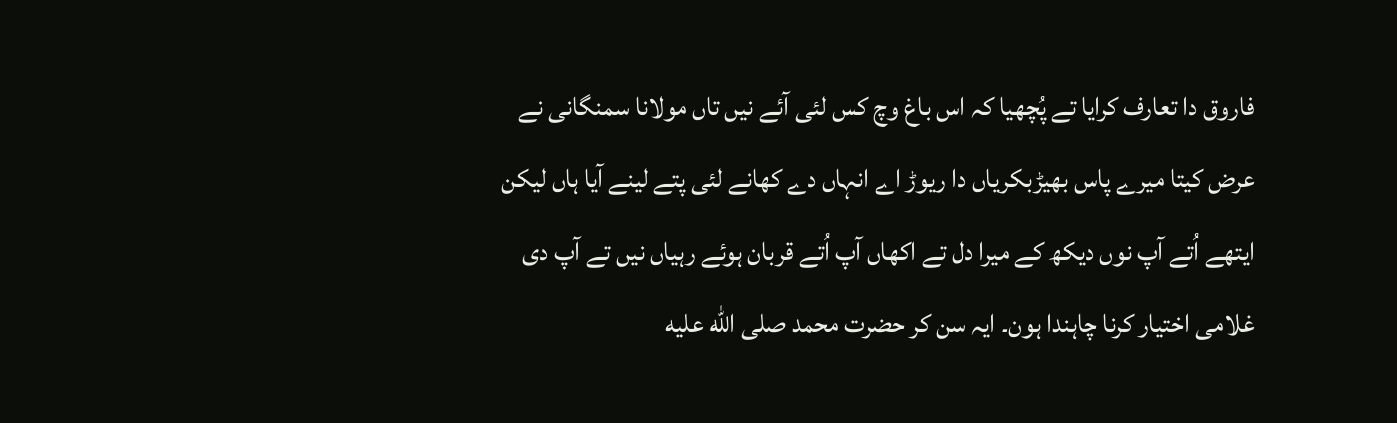فاروق دا تعارف کرایا تے پُچھیا کہ اس باغ وچ کس لئی آئے نيں تاں مولانا سمنگانی نے عرض کيتا میرے پاس بھیڑبکریاں دا ریوڑ اے انہاں دے کھانے لئی پتے لینے آیا ہاں لیکن ایتھے اُتے آپ نوں دیکھ کے میرا دل تے اکھاں آپ اُتے قربان ہوئے رہیاں نيں تے آپ دی غلامی اختیار کرنا چاہندا ہون۔ ایہ سن کر حضرت محمد صلى الله عليه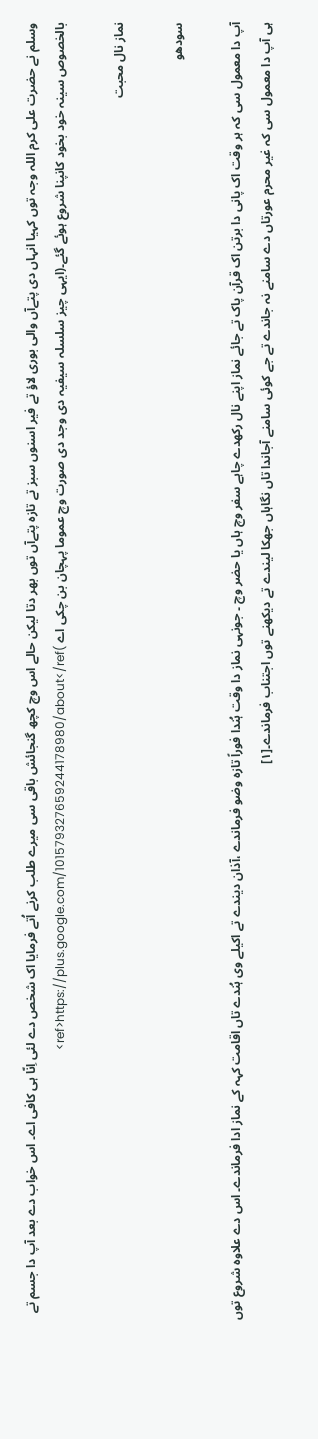وسلم نے حضرت علی کرم اللہ وجہ توں کہیا انہاں دی پتےآں والی بوری لاؤ تے فیر اسنوں سبز تے تازہ پتےآں توں بھر دتا لیکن حالے اس وچ کچھ گنجائش باقی سی میرے طلب کرنے اُتے فرمایا اک شخص دے لئی اِنّا ہی کافی اے۔ اس خواب دے بعد آپ دا جسم تے بالخصوص سینہ خود بخود کانپنا شروع ہوئے گئے۔(ایہی چیز سلسلہ سیفیہ دی وجد دی صورت وچ عموما پہچان بن چکی اے )ref>https://plus.google.com/101579327659244178980/about</ref>

نماز نال محبت

سودھو

آپ دا معمول سی کہ ہر وقت اک پانی دا برتن اک قرآن پاک تے جائے نماز اپنے نال رکھدے چاہے سفر وچ ہاں یا حضر وچ ۔ جونہی نماز دا وقت ہُندا فوراً تازہ وضو فرماندے ،آذان دیندے تے اکیلے وی ہُندے تاں اقامت کہہ کے نماز ادا فرماندے۔ اس دے علاوہ شروع توں ہی آپ دا معمول سی کہ غیر محرم عورتاں دے سامنے نہ جاندے تے جے کوئی سامنے آجاندا تاں نگاہاں جھکا لیندے تے دیکھنے توں اجتناب فرماندے۔[۱]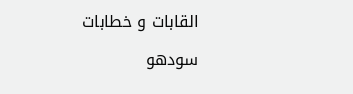القابات و خطابات

سودھو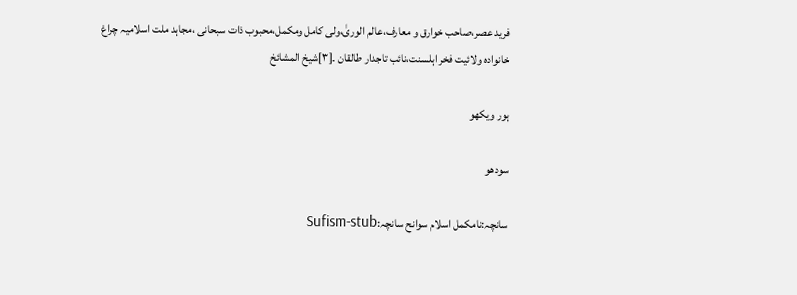فرید عصر،صاحب خوارق و معارف،عالم الوریٰ،ولی کامل ومکمل،محبوب ذات سبحانی ،مجاہد ملت اسلامیہ چراغ خانوادہ ولائیت فخر اہلسنت،نائب تاجدار طالقان ۔[۳]شیخ المشائخ

ہور ویکھو

سودھو

سانچہ:نامکمل اسلام سوانح سانچہ:Sufism-stub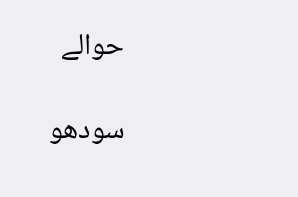حوالے

سودھو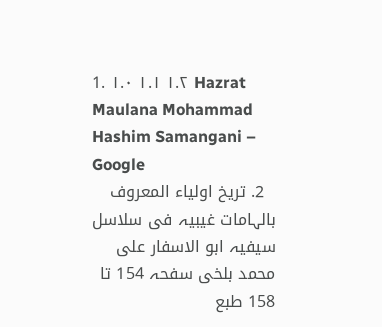1. ۱.۰ ۱.۱ ۱.۲ Hazrat Maulana Mohammad Hashim Samangani – Google
  2. تریخ اولیاء المعروف بالہامات غیبیہ فی سلاسل سیفیہ ابو الاسفار علی محمد بلخی سفحہ 154 تا 158 طبع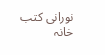نورانی کتب خانہ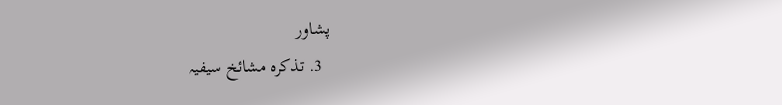پشاور
  3. تذکرہ مشائخ سیفیہ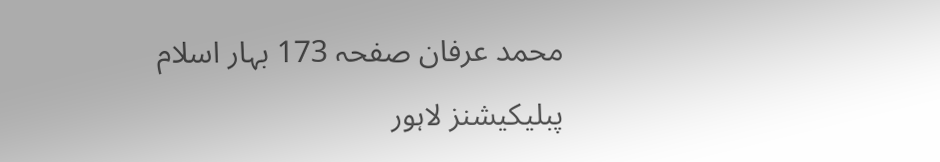محمد عرفان صفحہ 173 بہار اسلام پبلیکیشنز لاہور